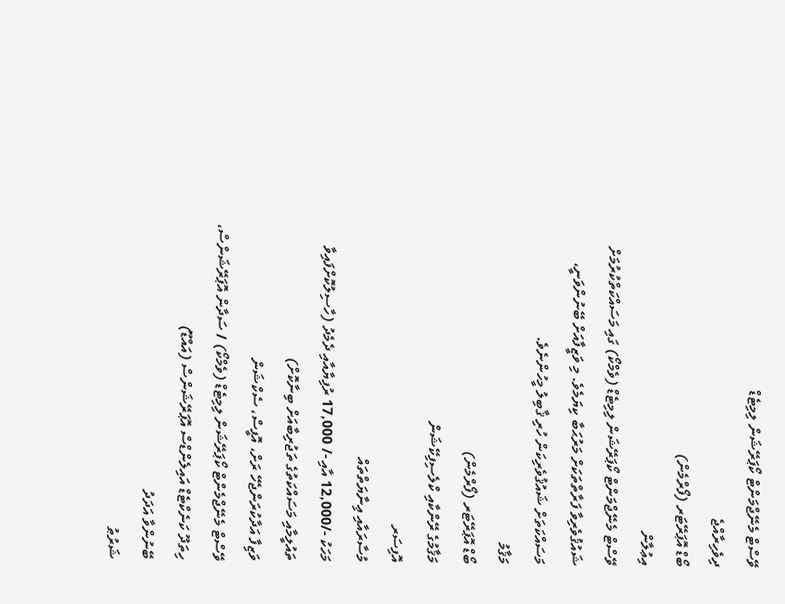ވޭސްޓް މެނޭޖްމަންޓް ކޯޕަރޭޝަން ލިމިޓެޑް
ދިވެހިރާއްޖެ
ބޯޑް އޮޕަރޭޓަރ (ފޯރްމެން)
އިޢުލާން
ވޭސްޓް މެނޭޖްމަންޓް ކޯޕަރޭޝަން ލިމިޓެޑް (ވެމްކޯ) ގައި މަސައްކަތްކުރުމަށް ޝައުޤުވެރިވާ ފަރާތްތަކަށް މަރުޙަބާ ކިޔަމެވެ. މި ވަޒީފާއަށް ބޭނުންވަނީ، މަސައްކަތަށް ޝައުޤުވެރިކަން ހުރި ޤާބިލު މީހުންނެވެ.
މަޤާމު
ބޯޑް އޮޕަރޭޓަރ (ފޯރްމެން)
މަޤާމުގެ ރޭންކާއި ކްލެސިފިކޭޝަން
އޮފިސަރ
މުސާރައާއި ޢިނާޔަތްތައް
މަހަކު -/12,000 އާއި -/ 17,000 ރުފިޔާއާއި ދެމެދު (ހާސިލުކޮށްފައިވާ ތައުލީމާއި މަސައްކަތުގެ ތަޖުރިބާއަށް ބިނާކޮށް)
ވަޒިފާ އަދާކުރަންޖެހޭ ރަށް، އޮފީސް، ސެކްޝަން
ވޭސްޓް މެނޭޖްމެންޓް ކޯޕަރޭޝަން ލިމިޓެޑް (ވެމްކޯ) / ސަދާން އޮޕަރޭޝަންސް، ހިތަދޫ ކަނެކްޓެޑް އައިލެންޑްސް އޮޕަރޭޝަންސް (އައްޑޫ)
ބޭނުންވާ އަދަދު
ޝަރުޠު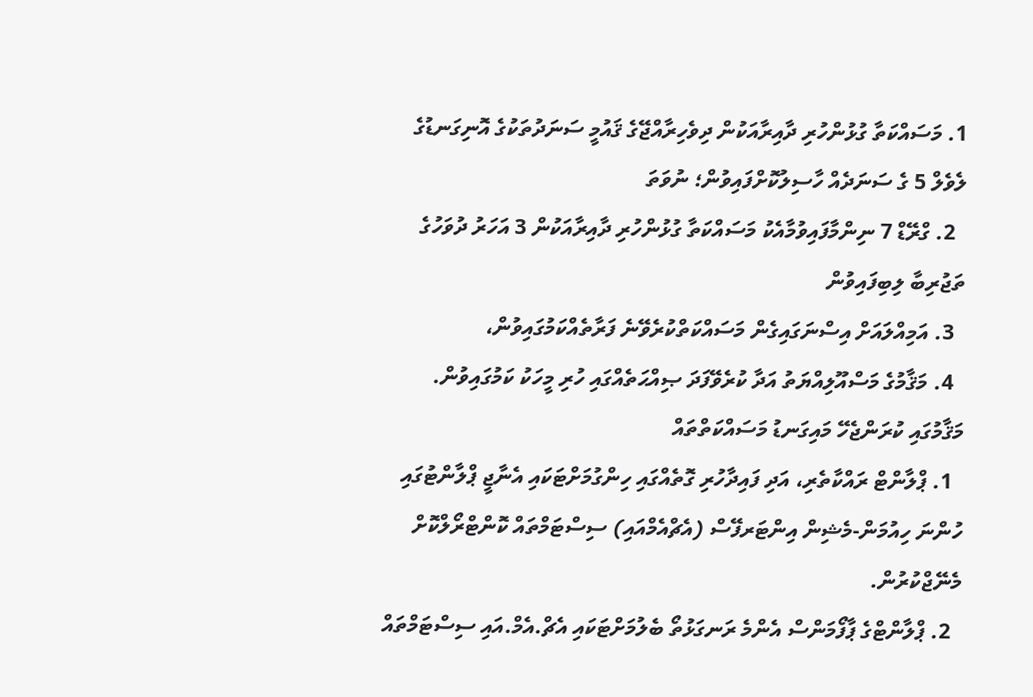1. މަސައްކަތާ ގުޅުންހުރި ދާއިރާއަކުން ދިވެހިރާއްޖޭގެ ޤައުމީ ސަނަދުތަކުގެ އޮނިގަނޑުގެ ލެވެލް 5 ގެ ސަނަދެއް ހާސިލުކޮށްފައިވުން؛ ނުވަތަ
  2. ގްރޭޑް 7 ނިންމާފައިވުމާއެކު މަސައްކަތާ ގުޅުންހުރި ދާއިރާއަކުން 3 އަހަރު ދުވަހުގެ ތަޖުރިބާ ލިބިފައިވުން
  3. އަމިއްލައަށް އިސްނަގައިގެން މަސައްކަތްކުރެވޭނެ ފަރާތެއްކަމުގައިވުން،
  4. މަޤާމުގެ މަސްއޫލިއްޔަތު އަދާ ކުރެވޭފަދަ ޞިއްޙަތެއްގައި ހުރި މީހަކު ކަމުގައިވުން.
މަޤާމުގައި ކުރަންޖެހޭ މައިގަނޑު މަސައްކަތްތައް
  1. ޕްލާންޓް ރައްކާތެރި، އަދި ފައިދާހުރި ގޮތެއްގައި ހިންގުމަށްޓަކައި އެނާޖީ ޕްލާންޓުގައި ހުންނަ ހިއުމަން-މެޝިން އިންޓަރފޭސް (އެޗްއެމްއައި) ސިސްޓަމްތައް ކޮންޓްރޯލްކޮށް މެނޭޖްކުރުން.
  2. ޕްލާންޓްގެ ޕާފޯމަންސް އެންމެ ރަނގަޅުތޯ ބެލުމަށްޓަކައި އެޗް.އެމް.އައި ސިސްޓަމްތައް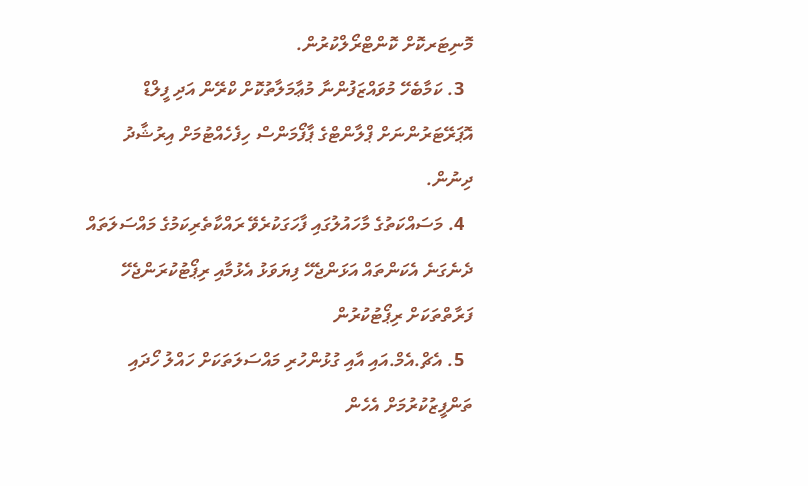މޮނިޓަރކޮށް ކޮންޓްރޯލްކުރުން.
  3. ކަމާބެހޭ މުވައްޒަފުންނާ މުޢާމަލާތުކޮށް ކްރޭން އަދި ފީލްޑް އޮޕަރޭޓަރުންނަށް ޕްލާންޓްގެ ޕާފޯމަންސް ހިފެހެއްޓުމަށް އިރުޝާދު ދިނުން.
  4. މަސައްކަތުގެ މާހައުލުގައި ފާހަގަކުރެވޭ ރައްކާތެރިކަމުގެ މައްސަލަތައް ދެނެގަނެ އެކަންތައް އަޅަންޖެހޭ ފިޔަވަޅު އެޅުމާއި ރިޕޯޓުކުރަންޖެހޭ ފަރާތްތަކަށް ރިޕޯޓުކުރުން
  5. އެޗް.އެމް.އައި އާއި ގުޅުންހުރި މައްސަލަތަކަށް ހައްލު ހޯދައި ތަންފީޒުކުރުމަށް އެހެން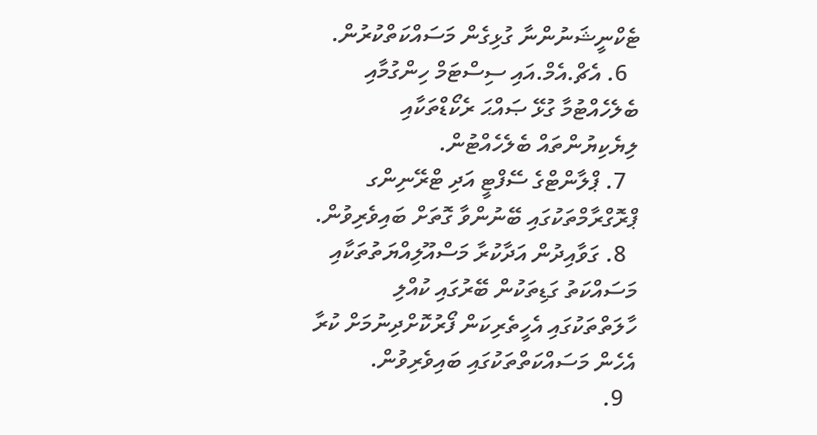ޓެކްނީޝަނުންނާ ގުޅިގެން މަސައްކަތްކުރުން.
  6. އެޗް.އެމް.އައި ސިސްޓަމް ހިންގުމާއި ބެލެހެއްޓުމާ ގުޅޭ ޞައްޙަ ރެކޯޑްތަކާއި ލިޔެކިޔުންތައް ބެލެހެއްޓުން.
  7. ޕްލާންޓްގެ ސޭފްޓީ އަދި ޓްރޭނިންގ ޕްރޮގްރާމްތަކުގައި ބޭނުންވާ ގޮތަށް ބައިވެރިވުން.
  8. ގަވާއިދުން އަދާކުރާ މަސްއޫލިއްޔަތުތަކާއި މަސައްކަތު ގަޑިތަކުން ބޭރުގައި ކުއްލި ހާލަތްތަކުގައި އެހީތެރިކަން ފޯރުކޮށްދިނުމަށް ކުރާ އެހެން މަސައްކަތްތަކުގައި ބައިވެރިވުން.
  9.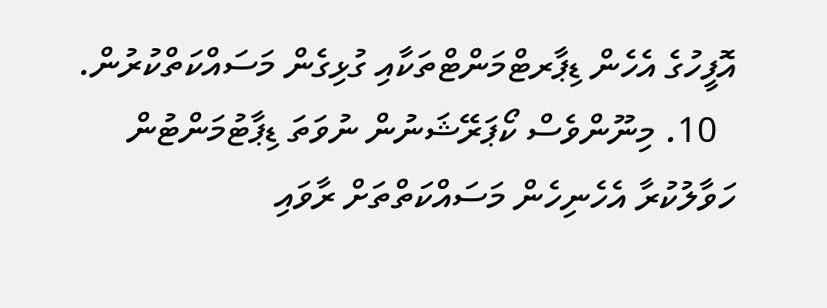އޮފީހުގެ އެހެން ޑިޕާރޓްމަންޓްތަކާއި ގުޅިގެން މަސައްކަތްކުރުން.
  10. މިނޫންވެސް ކޯޕަރޭޝަނުން ނުވަތަ ޑިޕާޓުމަންޓުން ހަވާލުކުރާ އެހެނިހެން މަސައްކަތްތަށް ރާވައި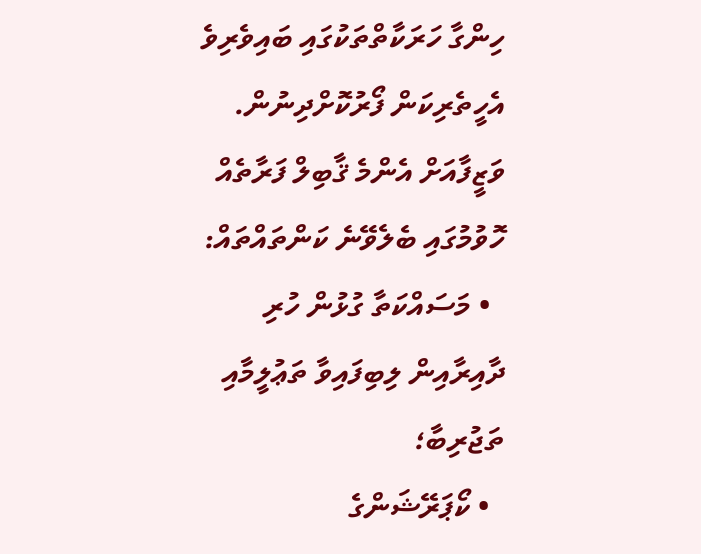ހިންގާ ހަރަކާތްތަކުގައި ބައިވެރިވެ އެހީތެރިކަން ފޯރުކޮށްދިނުން.
ވަޒީފާއަށް އެންމެ ޤާބިލް ފަރާތެއް ހޮވުމުގައި ބެލެވޭނެ ކަންތައްތައް:
  • މަސައްކަތާ ގުޅުން ހުރި ދާއިރާއިން ލިބިފައިވާ ތަޢުލީމާއި ތަޖުރިބާ؛
  • ކޯޕަރޭޝަންގެ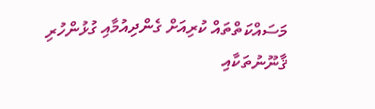މަސައްކަތްތައް ކުރިއަށް ގެންދިއުމާއި ގުޅުންހުރި ޤާނޫނުތަކާއި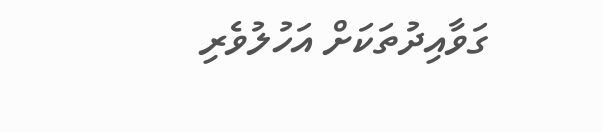ގަވާއިދުތަކަށް އަހުލުވެރި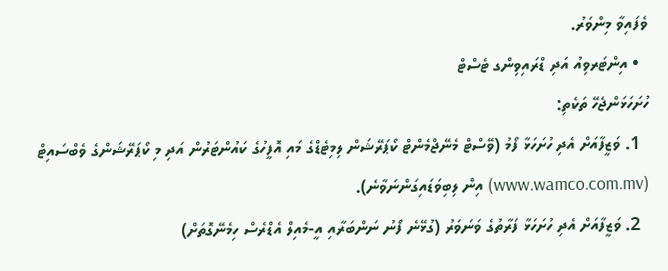ވެފައިވާ މިންވަރު.
  • އިންޓަރވިއު އަދި ޑްރައިވިންގ ޓެސްޓް
ހުށަހަޅަންޖެހޭ ތަކެތި:
  1. ވަޒީފާއަށް އެދި ހުށަހަޅާ ފޯމު (ވޭސްޓް މެނޭޖްމެންޓް ކޯޕަރޭޝަން ލިމިޓެޑްގެ މައި އޮފީހުގެ ކައުންޓަރުން އަދި މި ކޯޕަރޭޝަންގެ ވެބްސައިޓް (www.wamco.com.mv) އިން ލިބިވަޑައިގަންނަވާނެ).
  2. ވަޒީފާއަށް އެދި ހުށަހަޅާ ފަރާތުގެ ވަނަވަރު (ގުޅޭނެ ފޯނު ނަންބަރާއި އީ-މެއިލް އެޑްރެސް ހިމެނޭގޮތަށް)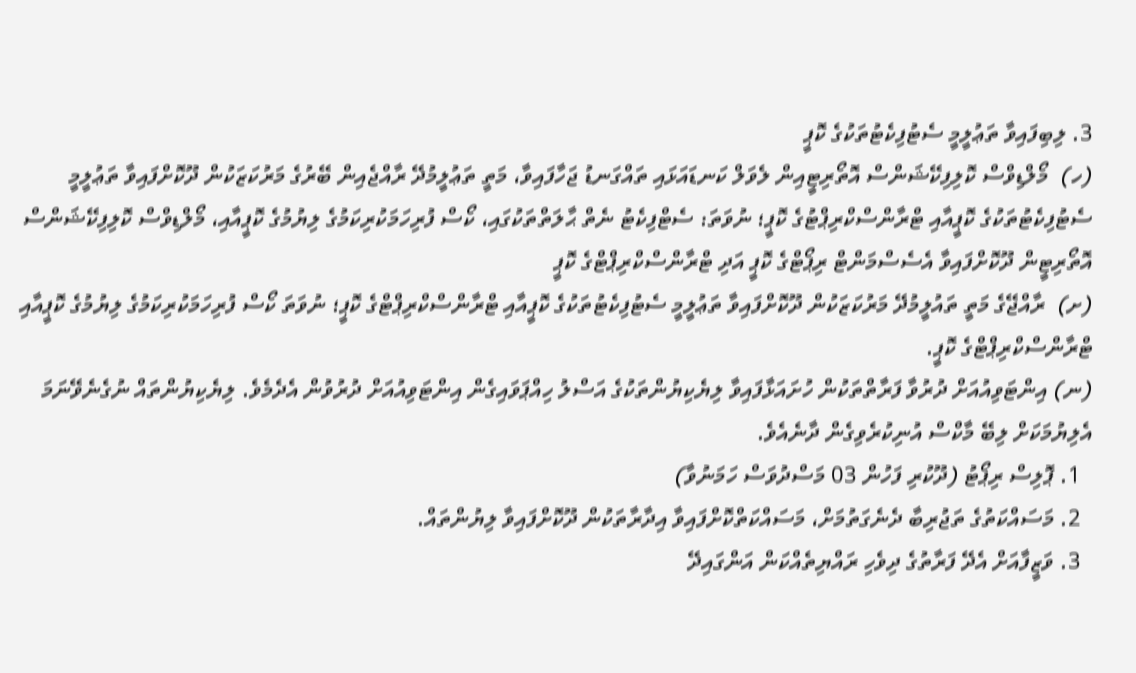3. ލިބިފައިވާ ތަޢުލީމީ ސެޓުފިކެޓުތަކުގެ ކޮޕީ
(ހ)  މޯލްޑިވްސް ކޮލިފިކޭޝަންސް އޮތޯރިޓީއިން ލެވަލް ކަނޑައަޅައި ތައްގަނޑު ޖަހާފައިވާ، މަތީ ތަޢުލީމުދޭ ރާއްޖެއިން ބޭރުގެ މަރުކަޒަކުން ދޫކޮށްފައިވާ ތަޢުލީމީ ސެޓުފިކެޓުތަކުގެ ކޮޕީއާއި ޓްރާންސްކްރިޕްޓުގެ ކޮޕީ؛ ނުވަތަ: ސެޓްފިކެޓު ނެތް ޙާލަތްތަކުގައި، ކޯސް ފުރިހަމަކުރިކަމުގެ ލިޔުމުގެ ކޮޕީއާއި، މޯލްޑިވްސް ކޮލިފިކޭޝަންސް އޮތޯރިޓީން ދޫކޮށްފައިވާ އެސެސްމަންޓް ރިޕޯޓްގެ ކޮޕީ އަދި ޓްރާންސްކްރިޕްޓްގެ ކޮޕީ
(ށ)  ރާއްޖޭގެ މަތީ ތައުލީމުދޭ މަރުކަޒަކުން ދޫކޮށްފައިވާ ތަޢުލީމީ ސެޓުފިކެޓުތަކުގެ ކޮޕީއާއި ޓްރާންސްކްރިޕްޓްގެ ކޮޕީ؛ ނުވަތަ ކޯސް ފުރިހަމަކުރިކަމުގެ ލިޔުމުގެ ކޮޕީއާއި ޓްރާންސްކްރިޕްޓްގެ ކޮޕީ.
(ނ) އިންޓަވިއުއަށް ދުރުވާ ފަރާތްތަކުން ހުށައަޅާފައިވާ ލިޔެކިޔުންތަކުގެ އަސްލު ހިއްޕަވައިގެން އިންޓަވިއުއަށް ދުރުވުން އެދެމެވެ. ލިޔެކިޔުންތައް ނުގެނެވޭނަމަ އެލިޔުމަކަށް ލިބޭ މާކްސް އުނިކުރެވިގެން ދާނެއެވެ.
  1. ޕޮލިސް ރިޕޯޓު (ދޫކުރި ފަހުން 03 މަސްދުވަސް ހަމަނުވާ)
  2. މަސައްކަތުގެ ތަޖުރިބާ ދެނެގަތުމަށް، މަސައްކަތްކޮށްފައިވާ އިދާރާތަކުން ދޫކޮށްފައިވާ ލިޔުންތައް.
  3. ވަޒީފާއަށް އެދޭ ފަރާތުގެ ދިވެހި ރައްޔިތެއްކަން އަންގައިދޭ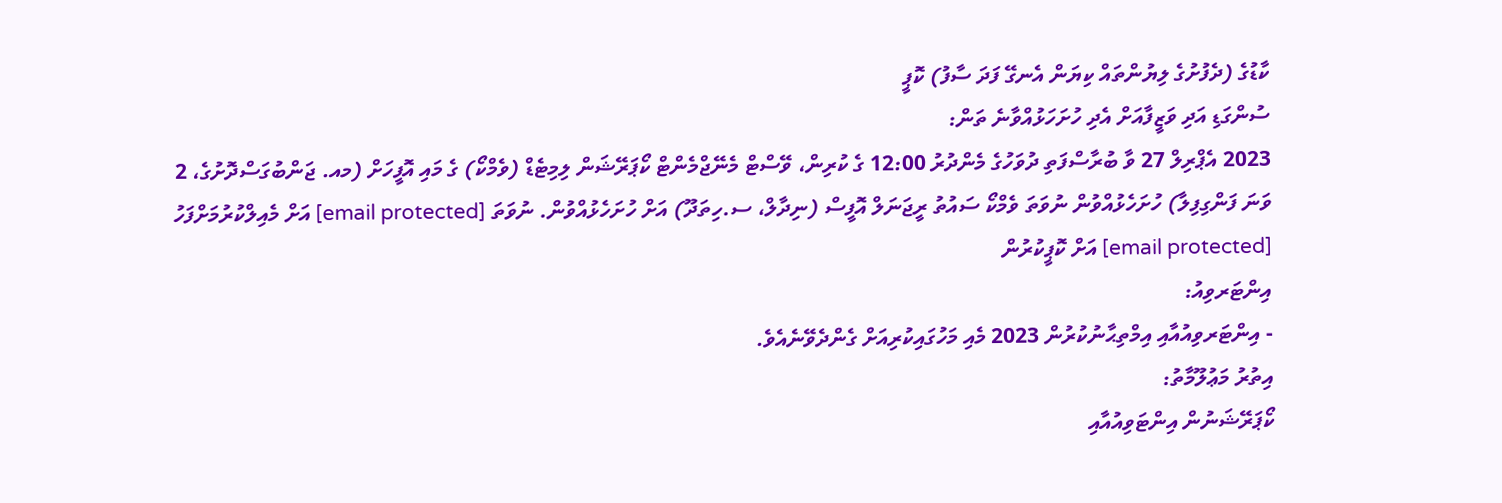ކާޑުގެ (ދެފުށުގެ ލިޔުންތައް ކިޔަން އެނގޭ ފަދަ ސާފު) ކޮޕީ
ސުންގަޑި އަދި ވަޒީފާއަށް އެދި ހުށަހަޅުއްވާނެ ތަން:
2023 އެޕްރިލް 27 ވާ ބުރާސްފަތި ދުވަހުގެ މެންދުރު 12:00 ގެ ކުރިން، ވޭސްޓް މެނޭޖްމެންޓް ކޯޕަރޭޝަން ލިމިޓެޑް (ވެމްކޯ) ގެ މައި އޮފީހަށް (މއ. ޖަންބުގަސްދޮށުގެ، 2 ވަނަ ފަންގިފިލާ) ހުށަހެޅުއްވުން ނުވަތަ ވެމްކޯ ސައުތު ރީޖަނަލް އޮފީސް (ނިދާލް، ސ.ހިތަދޫ) އަށް ހުށަހެޅުއްވުން. ނުވަތަ [email protected] އަށް މެއިލްކުރުމަށްފަހު [email protected] އަށް ކޮޕީކުރުން
އިންޓަރވިއު:
- އިންޓަރވިއުއާއި އިމްތިޙާނުކުރުން 2023 މެއި މަހުގައިކުރިއަށް ގެންދެވޭނެއެވެ.
އިތުރު މަޢުލޫމާތު:
ކޯޕަރޭޝަނުން އިންޓަވިއުއާއި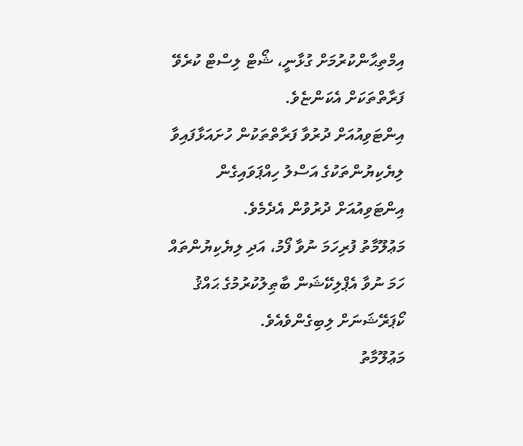އިމްތިޙާންކުރުމަށް ގުޅާނީ، ޝޯޓް ލިސްޓް ކުރެވޭ ފަރާތްތަކަށް އެކަންޏެވެ.
އިންޓަވިއުއަށް ދުރުވާ ފަރާތްތަކުން ހުށައަޅާފައިވާ ލިޔެކިޔުންތަކުގެ އަސްލު ހިއްޕަވައިގެން އިންޓަވިއުއަށް ދުރުވުން އެދެމެވެ.
މަޢުލޫމާތު ފުރިހަމަ ނުވާ ފޯމު، އަދި ލިޔެކިޔުންތައް ހަމަ ނުވާ އެޕްލިކޭޝަން ބާޠިލުކުރުމުގެ ޙައްޤު ކޯޕަރޭޝަނަށް ލިބިގެންވެއެވެ.
މަޢުލޫމާތު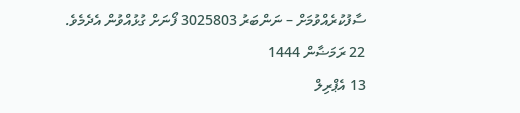ސާފުކުރެއްވުމަށް – ނަންބަރު 3025803 ފޯނަށް ގުޅުއްވުން އެދެމެވެ.
22 ރަމަޟާން 1444
13 އެޕްރިލް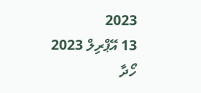2023
13 އޭޕްރިލް 2023
ހޯދާ